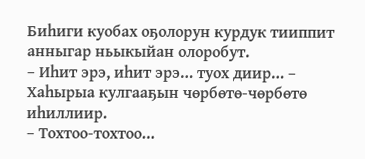Биһиги куобах оҕолорун курдук тииппит анныгар ньыкыйан олоробут.
– Иһит эрэ, иһит эрэ… туох диир… – Хаһырыа кулгааҕын чөрбөтө-чөрбөтө иһиллиир.
– Тохтоо-тохтоо…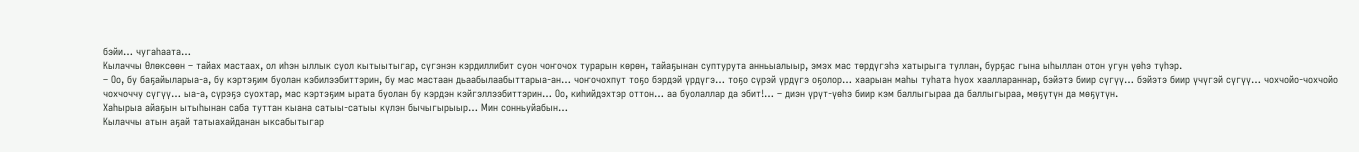бэйи… чугаһаата…
Кылаччы Өлөксөөн – тайах мастаах, ол иһэн ыллык суол кытыытыгар, сүгэнэн кэрдиллибит суон чоҥочох турарын көрөн, тайаҕынан суптурута анньыалыыр, эмэх мас төрдүгэһэ хатырыга туллан, бурҕас гына ыһыллан отон угун үөһэ түһэр.
– Оо, бу баҕайыларыа-а, бу кэртэҕим буолан кэбилээбиттэрин, бу мас мастаан дьаабылаабыттарыа-ан… чоҥочохпут тоҕо бэрдэй үрдүгэ… тоҕо сүрэй үрдүгэ оҕолор… хаарыан маһы туһата һуох хааллараннар, бэйэтэ биир сүгүү… бэйэтэ биир үчүгэй сүгүү… чохчойо-чохчойо чохчоччу сүгүү… ыа-а, сүрэҕэ суохтар, мас кэртэҕим ырата буолан бу кэрдэн кэйгэллээбиттэрин… Оо, киһийдэхтэр оттон… аа буолаллар да эбит!… – диэн үрүт-үөһэ биир кэм баллыгыраа да баллыгыраа, мөҕүтүн да мөҕүтүн.
Хаһырыа айаҕын ытыһынан саба туттан кыана сатыы-сатыы күлэн бычыгырыыр… Мин сонньуйабын…
Кылаччы атын аҕай татыахайданан ыксабытыгар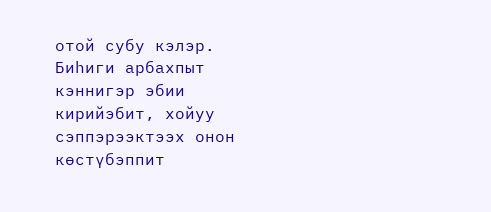отой субу кэлэр. Биһиги арбахпыт кэннигэр эбии кирийэбит, хойуу сэппэрээктээх онон көстүбэппит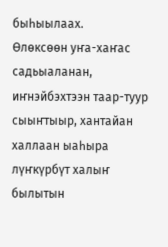быһыылаах.
Өлөксөөн уҥа-хаҥас садьыаланан, иҥнэйбэхтээн таар-туур сыыҥтыыр, хантайан халлаан ыаһыра лүҥкүрбүт халыҥ былытын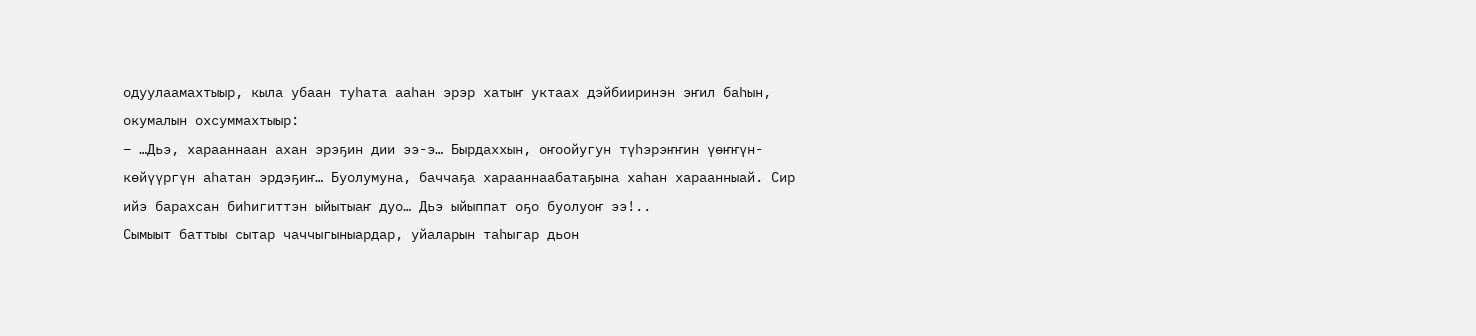одуулаамахтыыр, кыла убаан туһата ааһан эрэр хатыҥ уктаах дэйбииринэн эҥил баһын, окумалын охсуммахтыыр:
– …Дьэ, харааннаан ахан эрэҕин дии ээ-э… Бырдаххын, оҥоойугун түһэрэҥҥин үөҥҥүн-көйүүргүн аһатан эрдэҕиҥ… Буолумуна, баччаҕа харааннаабатаҕына хаһан хараанныай. Сир ийэ барахсан биһигиттэн ыйытыаҥ дуо… Дьэ ыйыппат оҕо буолуоҥ ээ!..
Сымыыт баттыы сытар чаччыгыныардар, уйаларын таһыгар дьон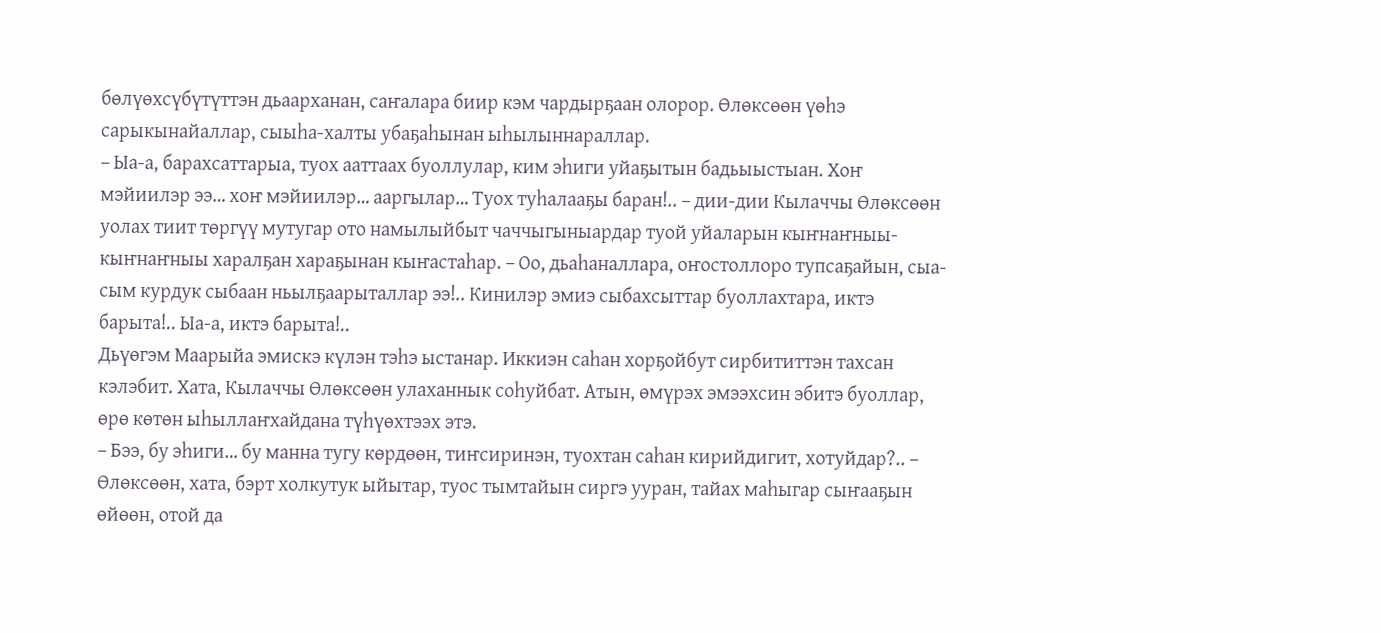бөлүөхсүбүтүттэн дьаарханан, саҥалара биир кэм чардырҕаан олорор. Өлөксөөн үөһэ сарыкынайаллар, сыыһа-халты убаҕаһынан ыһылыннараллар.
– Ыа-а, барахсаттарыа, туох ааттаах буоллулар, ким эһиги уйаҕытын бадьыыстыан. Хоҥ мэйиилэр ээ… хоҥ мэйиилэр… ааргылар… Туох туһалааҕы баран!.. – дии-дии Кылаччы Өлөксөөн уолах тиит төргүү мутугар ото намылыйбыт чаччыгыныардар туой уйаларын кыҥнаҥныы-кыҥнаҥныы харалҕан хараҕынан кыҥастаһар. – Оо, дьаһаналлара, оҥостоллоро тупсаҕайын, сыа-сым курдук сыбаан ньылҕаарыталлар ээ!.. Кинилэр эмиэ сыбахсыттар буоллахтара, иктэ барыта!.. Ыа-а, иктэ барыта!..
Дьүөгэм Маарыйа эмискэ күлэн тэһэ ыстанар. Иккиэн саһан хорҕойбут сирбититтэн тахсан кэлэбит. Хата, Кылаччы Өлөксөөн улаханнык соһуйбат. Атын, өмүрэх эмээхсин эбитэ буоллар, өрө көтөн ыһыллаҥхайдана түһүөхтээх этэ.
– Бээ, бу эһиги… бу манна тугу көрдөөн, тиҥсиринэн, туохтан саһан кирийдигит, хотуйдар?.. – Өлөксөөн, хата, бэрт холкутук ыйытар, туос тымтайын сиргэ ууран, тайах маһыгар сыҥааҕын өйөөн, отой да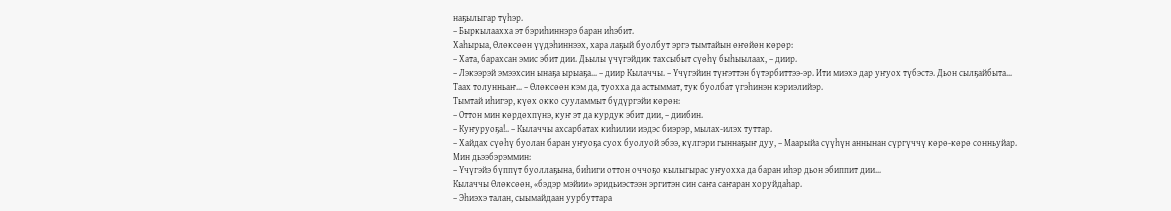наҕылыгар түһэр.
– Быркылаахха эт бэриһиннэрэ баран иһэбит.
Хаһырыа, Өлөксөөн үүдэһиннээх, хара лаҕый буолбут эргэ тымтайын өҥөйөн көрөр:
– Хата, барахсан эмис эбит дии. Дьылы үчүгэйдик тахсыбыт сүөһү быһыылаах, – диир.
– Лэкээрэй эмээхсин ынаҕа ырыаҕа… – диир Кылаччы. – Үчүгэйин түҥэттэн бүтэрбиттээ-эр. Ити миэхэ дар уҥуох түбэстэ. Дьон сылҕайбыта… Таах толунньаҥ… – Өлөксөөн кэм да, туохха да астыммат, тук буолбат үгэһинэн кэриэлийэр.
Тымтай иһигэр, күөх окко сууламмыт бүдүргэйи көрөн:
– Оттон мин көрдөхпүнэ, куҥ эт да курдук эбит дии, – диибин.
– Куҥуруоҕа!.. – Кылаччы ахсарбатах киһилии иэдэс биэрэр, мылах-илэх туттар.
– Хайдах сүөһү буолан баран уҥуоҕа суох буолуой эбээ, күлгэри гыннаҕыҥ дуу, – Маарыйа сүүһүн аннынан сүргүччү көрө-көрө сонньуйар.
Мин дьээбэрэммин:
– Үчүгэйэ бүппүт буоллаҕына, биһиги оттон оччоҕо кылыгырас уҥуохха да баран иһэр дьон эбиппит дии…
Кылаччы Өлөксөөн, «бэдэр мэйии» эридьиэстээн эргитэн син саҥа саҥаран хоруйдаһар.
– Эһиэхэ талан, сыымайдаан уурбуттара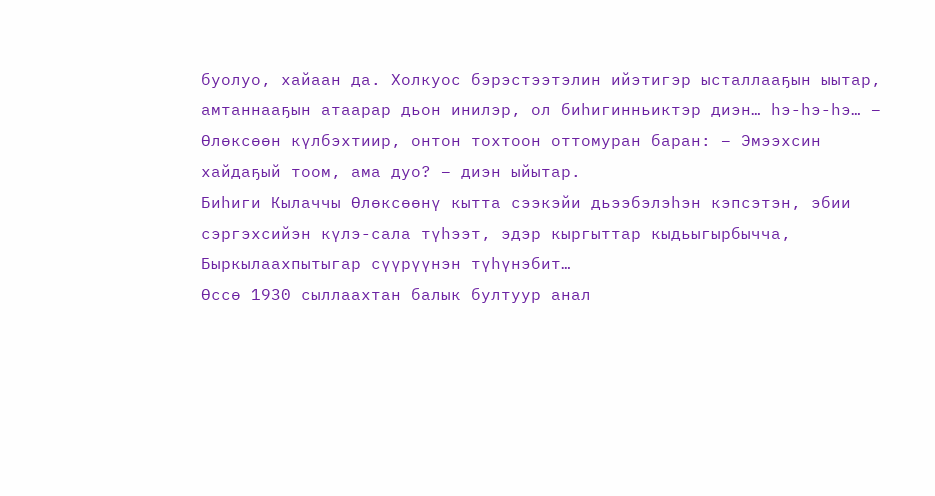буолуо, хайаан да. Холкуос бэрэстээтэлин ийэтигэр ысталлааҕын ыытар, амтаннааҕын атаарар дьон инилэр, ол биһигинньиктэр диэн… һэ-һэ-һэ… – Өлөксөөн күлбэхтиир, онтон тохтоон оттомуран баран: – Эмээхсин хайдаҕый тоом, ама дуо? – диэн ыйытар.
Биһиги Кылаччы Өлөксөөнү кытта сээкэйи дьээбэлэһэн кэпсэтэн, эбии сэргэхсийэн күлэ-сала түһээт, эдэр кыргыттар кыдьыгырбычча, Быркылаахпытыгар сүүрүүнэн түһүнэбит…
Өссө 1930 сыллаахтан балык бултуур анал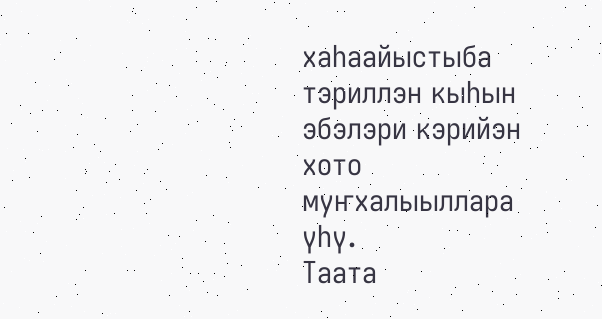хаһаайыстыба тэриллэн кыһын эбэлэри кэрийэн хото муҥхалыыллара үһү.
Таата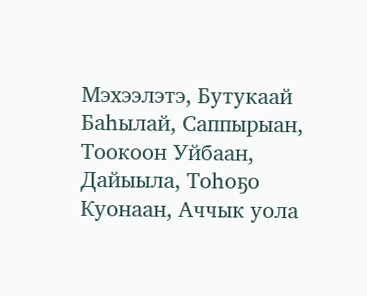Мэхээлэтэ, Бутукаай Баһылай, Саппырыан, Тоокоон Уйбаан, Дайыыла, Тоһоҕо Куонаан, Аччык уола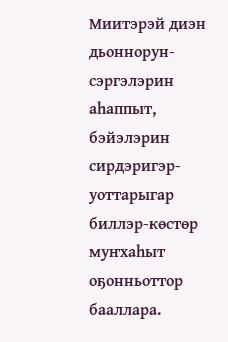Миитэрэй диэн дьоннорун-сэргэлэрин аһаппыт, бэйэлэрин сирдэригэр-уоттарыгар биллэр-көстөр муҥхаһыт оҕонньоттор бааллара.